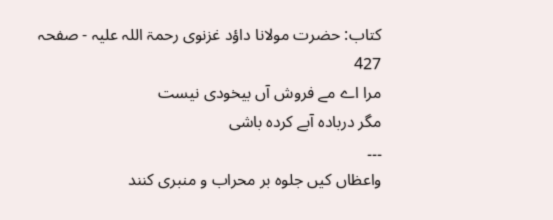کتاب: حضرت مولانا داؤد غزنوی رحمۃ اللہ علیہ - صفحہ 427
مرا اے مے فروش آں بیخودی نیست
مگر دربادہ آبے کردہ باشی
۔۔۔
واعظاں کیں جلوہ بر محراب و منبری کنند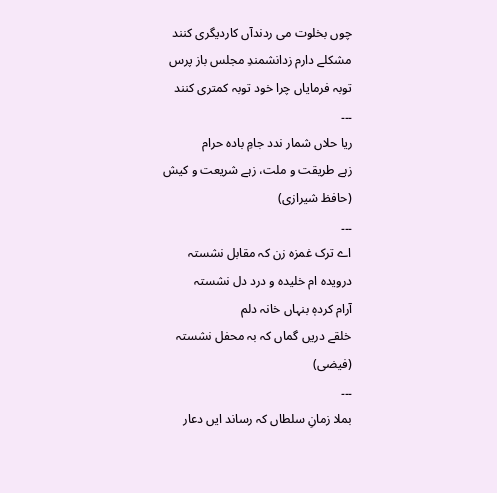چوں بخلوت می ردندآں کاردیگری کنند
مشکلے دارم زدانشمندِ مجلس باز پرس
توبہ فرمایاں چرا خود توبہ کمتری کنند
۔۔۔
ریا حلاں شمار ندد جامِ بادہ حرام
زہے طریقت و ملت، زہے شریعت و کیش
(حافظ شیرازی)
۔۔۔
اے ترک غمزہ زن کہ مقابل نشستہ
درویدہ ام خلیدہ و درد دل نشستہ
آرام کردہٖ بنہاں خانہ دلم
خلقے دریں گماں کہ بہ محفل نشستہ
(فیضی)
۔۔۔
بملا زمانِ سلطاں کہ رساند ایں دعار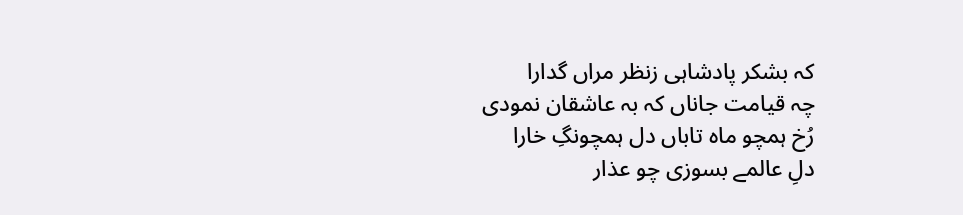کہ بشکر پادشاہی زنظر مراں گدارا
چہ قیامت جاناں کہ بہ عاشقان نمودی
رُخ ہمچو ماہ تاباں دل ہمچونگِ خارا
دلِ عالمے بسوزی چو عذار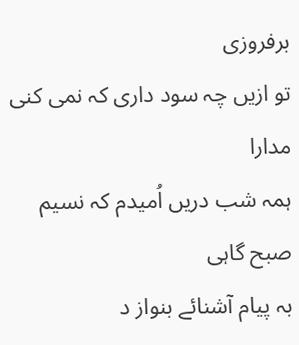برفروزی
تو ازیں چہ سود داری کہ نمی کنی مدارا
ہمہ شب دریں اُمیدم کہ نسیم صبح گاہی
بہ پیام آشنائے بنواز د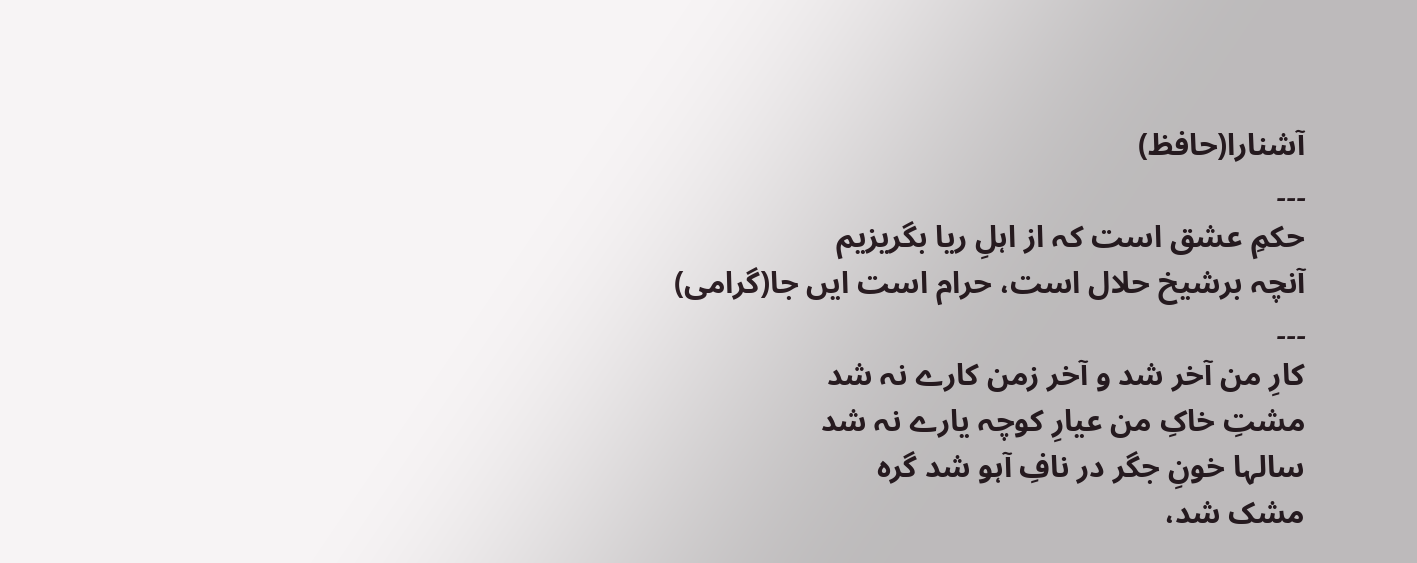آشنارا(حافظ)
۔۔۔
حکمِ عشق است کہ از اہلِ ریا بگریزیم
آنچہ برشیخ حلال است، حرام است ایں جا(گرامی)
۔۔۔
کارِ من آخر شد و آخر زمن کارے نہ شد
مشتِ خاکِ من عیارِ کوچہ یارے نہ شد
سالہا خونِ جگر در نافِ آہو شد گرہ
مشک شد،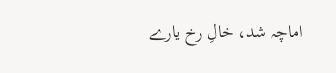اماچہ شد، خالِ رخ یارے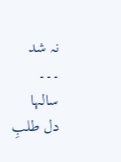نہ شد
۔۔۔
سالہا دل طلبِ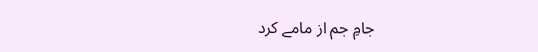جامِ جم از مامے کرد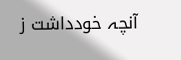آنچہ خودداشت ز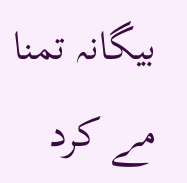بیگانہ تمنا مے کرد